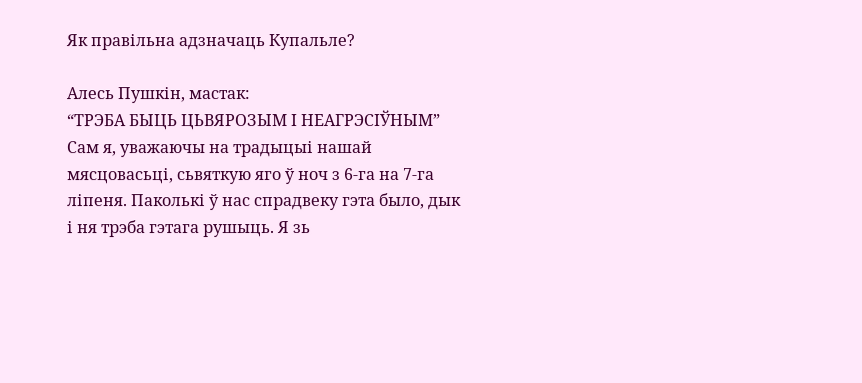Як правільна адзначаць Купальле?

Алесь Пушкін, мастак:
“ТРЭБА БЫЦЬ ЦЬВЯРОЗЫМ І НЕАГРЭСІЎНЫМ”
Сам я, уважаючы на традыцыі нашай мясцовасьці, сьвяткую яго ў ноч з 6-га на 7-га ліпеня. Паколькі ў нас спрадвеку гэта было, дык і ня трэба гэтага рушыць. Я зь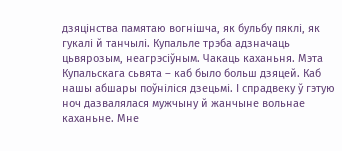дзяцінства памятаю вогнішча, як бульбу пяклі, як гукалі й танчылі. Купальле трэба адзначаць цьвярозым, неагрэсіўным. Чакаць каханьня. Мэта Купальскага сьвята – каб было больш дзяцей. Каб нашы абшары поўніліся дзецьмі. І спрадвеку ў гэтую ноч дазвалялася мужчыну й жанчыне вольнае каханьне. Мне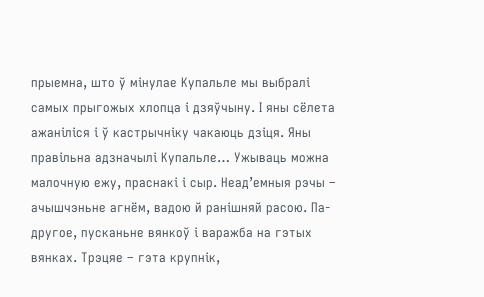прыемна, што ў мінулае Купальле мы выбралі самых прыгожых хлопца і дзяўчыну. І яны сёлета ажаніліся і ў кастрычніку чакаюць дзіця. Яны правільна адзначылі Купальле… Ужываць можна малочную ежу, праснакі і сыр. Неад’емныя рэчы – ачышчэньне агнём, вадою й ранішняй расою. Па-другое, пусканьне вянкоў і варажба на гэтых вянках. Трэцяе – гэта крупнік,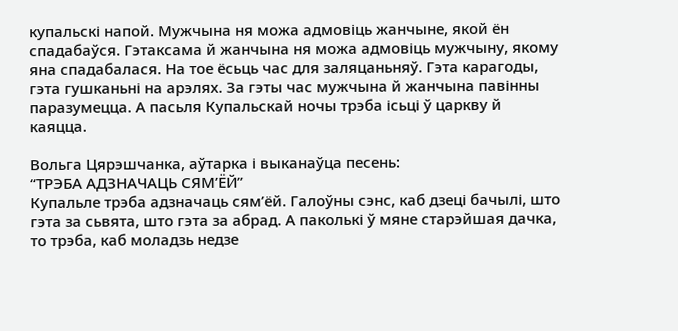купальскі напой. Мужчына ня можа адмовіць жанчыне, якой ён спадабаўся. Гэтаксама й жанчына ня можа адмовіць мужчыну, якому яна спадабалася. На тое ёсьць час для заляцаньняў. Гэта карагоды, гэта гушканьні на арэлях. За гэты час мужчына й жанчына павінны паразумецца. А пасьля Купальскай ночы трэба ісьці ў царкву й каяцца.

Вольга Цярэшчанка, аўтарка і выканаўца песень:
“ТРЭБА АДЗНАЧАЦЬ СЯМ’ЁЙ”
Купальле трэба адзначаць сям’ёй. Галоўны сэнс, каб дзеці бачылі, што гэта за сьвята, што гэта за абрад. А паколькі ў мяне старэйшая дачка, то трэба, каб моладзь недзе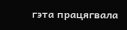гэта працягвала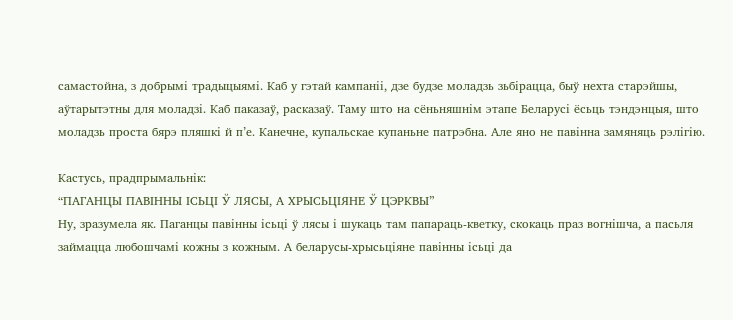самастойна, з добрымі традыцыямі. Каб у гэтай кампаніі, дзе будзе моладзь зьбірацца, быў нехта старэйшы, аўтарытэтны для моладзі. Каб паказаў, расказаў. Таму што на сёньняшнім этапе Беларусі ёсьць тэндэнцыя, што моладзь проста бярэ пляшкі й п’е. Канечне, купальскае купаньне патрэбна. Але яно не павінна замяняць рэлігію.

Кастусь, прадпрымальнік:
“ПАГАНЦЫ ПАВІННЫ ІСЬЦІ Ў ЛЯСЫ, А ХРЫСЬЦІЯНЕ Ў ЦЭРКВЫ”
Ну, зразумела як. Паганцы павінны ісьці ў лясы і шукаць там папараць-кветку, скокаць праз вогнішча, а пасьля займацца любошчамі кожны з кожным. А беларусы-хрысьціяне павінны ісьці да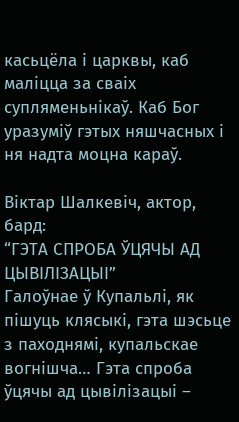касьцёла і царквы, каб маліцца за сваіх супляменьнікаў. Каб Бог уразуміў гэтых няшчасных і ня надта моцна караў.

Віктар Шалкевіч, актор, бард:
“ГЭТА СПРОБА ЎЦЯЧЫ АД ЦЫВІЛІЗАЦЫІ”
Галоўнае ў Купальлі, як пішуць клясыкі, гэта шэсьце з паходнямі, купальскае вогнішча… Гэта спроба ўцячы ад цывілізацыі –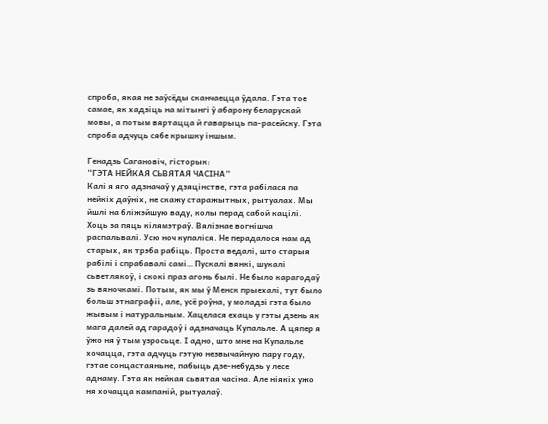спроба, якая не заўсёды сканчаецца ўдала. Гэта тое самае, як хадзіць на мітынгі ў абарону беларускай мовы, а потым вяртацца й гаварыць па-расейску. Гэта спроба адчуць сябе крышку іншым.

Генадзь Сагановіч, гісторык:
“ГЭТА НЕЙКАЯ СЬВЯТАЯ ЧАСІНА”
Калі я яго адзначаў у дзяцінстве, гэта рабілася па нейкіх даўніх, не скажу старажытных, рытуалах. Мы йшлі на бліжэйшую ваду, колы перад сабой кацілі. Хоць за пяць кілямэтраў. Вялізнае вогнішча распальвалі. Усю ноч купаліся. Не перадалося нам ад старых, як трэба рабіць. Проста ведалі, што старыя рабілі і спрабавалі самі… Пускалі вянкі, шукалі сьветлякоў, і скокі праз агонь былі. Не было карагодаў зь вяночкамі. Потым, як мы ў Менск прыехалі, тут было больш этнаграфіі, але, усё роўна, у моладзі гэта было жывым і натуральным. Хацелася ехаць у гэты дзень як мага далей ад гарадоў і адзначаць Купальле. А цяпер я ўжо ня ў тым узросьце. І адно, што мне на Купальле хочацца, гэта адчуць гэтую незвычайную пару году, гэтае сонцастаяньне, пабыць дзе-небудзь у лесе аднаму. Гэта як нейкая сьвятая часіна. Але ніякіх ужо ня хочацца кампаній, рытуалаў.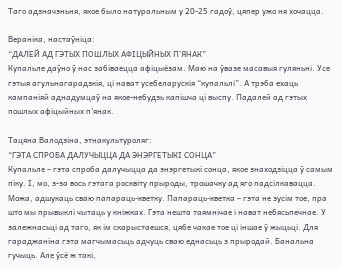Таго адзначэньня, якое было натуральным у 20-25 гадоў, цяпер ужо ня хочацца.

Вераніка, настаўніца:
“ДАЛЕЙ АД ГЭТЫХ ПОШЛЫХ АФІЦЫЙНЫХ П’ЯНАК”
Купальле даўно ў нас забіваецца афіцыёзам. Маю на ўвазе масавыя гуляньні. Усе гэтыя агульнагарадзкія, ці нават усебеларускія “купальлі”. А трэба ехаць кампаніяй аднадумцаў на якое-небудзь капішча ці выспу. Падалей ад гэтых пошлых афіцыйных п’янак.

Тацяна Валодзіна, этнакультуроляг:
“ГЭТА СПРОБА ДАЛУЧЫЦЦА ДА ЭНЭРГЕТЫКІ СОНЦА”
Купальле – гэта спроба далучыцца да энэргетыкі сонца, якое знаходзіцца ў самым піку. І, мо, з-за вось гэтага росквіту прыроды, трошачку ад яго падсілкавацца. Можа, адшукаць сваю папараць-кветку. Папараць-кветка – гэта не зусім тое, пра што мы прывыклі чытаць у кніжках. Гэта нешта таямнічае і нават небясьпечнае. У залежнасьці ад таго, як ім скарыстаешся, цябе чакае тое ці іншае ў жыцьці. Для гараджаніна гэта магчымасьць адчуць сваю еднасьць з прыродай. Банальна гучыць. Але ўсё ж такі,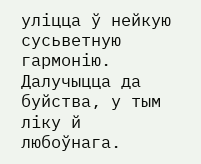уліцца ў нейкую сусьветную гармонію. Далучыцца да буйства, у тым ліку й любоўнага.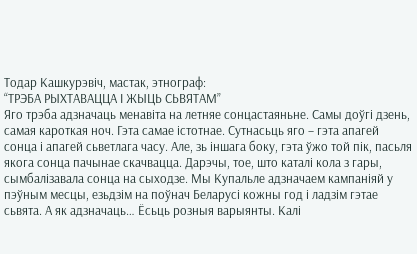Тодар Кашкурэвіч, мастак, этнограф:
“ТРЭБА РЫХТАВАЦЦА І ЖЫЦЬ СЬВЯТАМ”
Яго трэба адзначаць менавіта на летняе сонцастаяньне. Самы доўгі дзень, самая кароткая ноч. Гэта самае істотнае. Сутнасьць яго – гэта апагей сонца і апагей сьветлага часу. Але, зь іншага боку, гэта ўжо той пік, пасьля якога сонца пачынае скачвацца. Дарэчы, тое, што каталі кола з гары, сымбалізавала сонца на сыходзе. Мы Купальле адзначаем кампаніяй у пэўным месцы, езьдзім на поўнач Беларусі кожны год і ладзім гэтае сьвята. А як адзначаць… Ёсьць розныя варыянты. Калі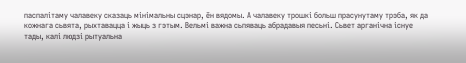паспалітаму чалавеку сказаць мінімальны сцэнар, ён вядомы. А чалавеку трошкі больш прасунутаму трэба, як да кожнага сьвята, рыхтавацца і жыць з гэтым. Вельмі важна сьпяваць абрадавыя песьні. Сьвет арганічна існуе тады, калі людзі рытуальна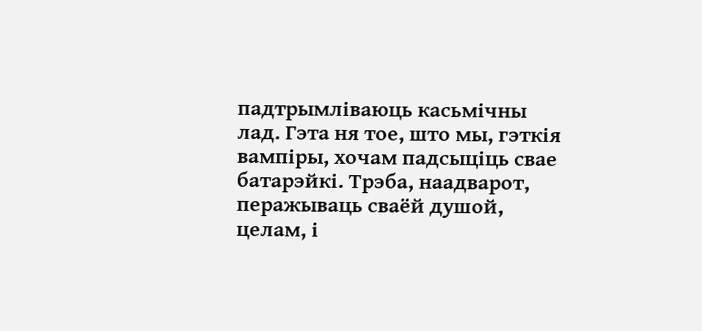падтрымліваюць касьмічны лад. Гэта ня тое, што мы, гэткія вампіры, хочам падсыціць свае батарэйкі. Трэба, наадварот, перажываць сваёй душой, целам, і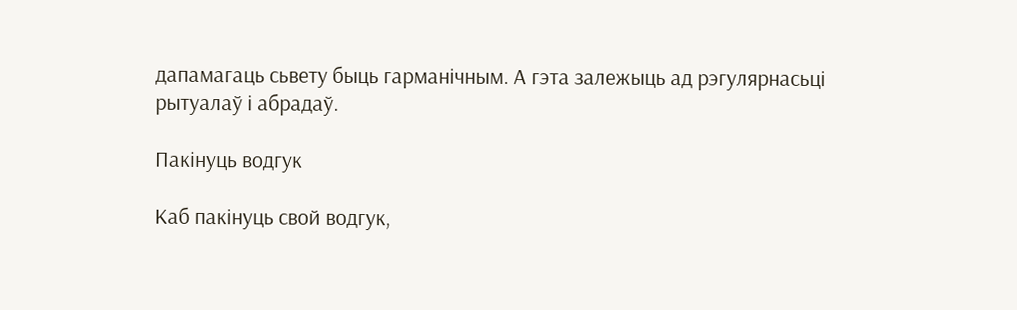дапамагаць сьвету быць гарманічным. А гэта залежыць ад рэгулярнасьці рытуалаў і абрадаў.

Пакінуць водгук

Каб пакінуць свой водгук,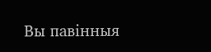Вы павінныя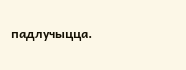падлучыцца.